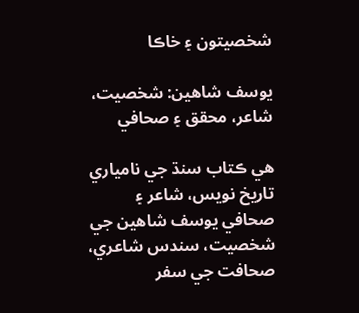شخصيتون ۽ خاڪا

يوسف شاهين: شخصيت، شاعر، محقق ۽ صحافي

ھي ڪتاب سنڌ جي نامياري تاريخ نويس، شاعر ۽ صحافي يوسف شاهين جي شخصيت، سندس شاعري، صحافت جي سفر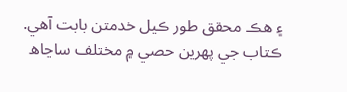۽ ھڪ محقق طور ڪيل خدمتن بابت آھي. ڪتاب جي پھرين حصي ۾ مختلف ساڃاھ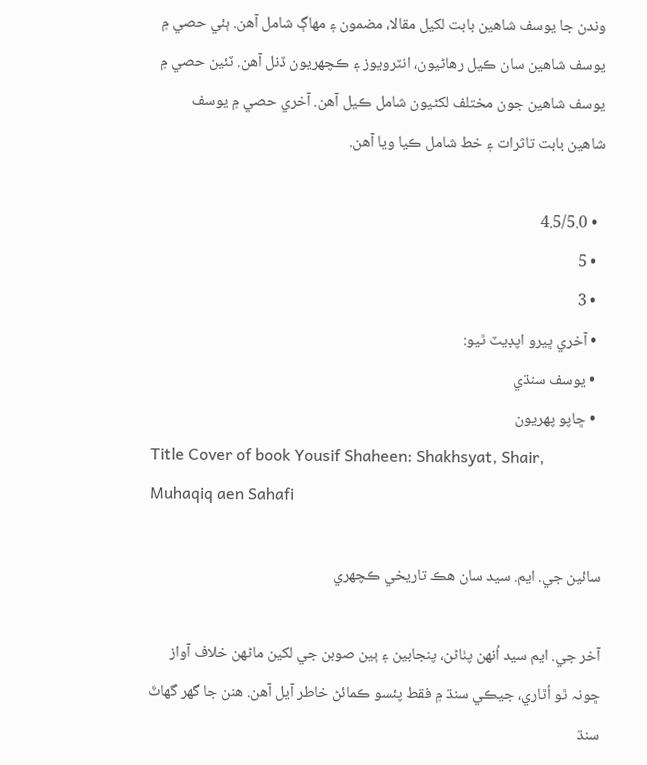وندن جا يوسف شاھين بابت لکيل مقالا، مضمون ۽ مھاڳ شامل آھن. ٻئي حصي ۾ يوسف شاھين سان ڪيل رھاڻيون، انٽرويوز ۽ ڪچھريون ڏنل آھن. ٽئين حصي ۾ يوسف شاھين جون مختلف لکڻيون شامل ڪيل آھن. آخري حصي ۾ يوسف شاهين بابت تاثرات ۽ خط شامل ڪيا ويا آھن.

  • 4.5/5.0
  • 5
  • 3
  • آخري ڀيرو اپڊيٽ ٿيو:
  • يوسف سنڌي
  • ڇاپو پھريون
Title Cover of book Yousif Shaheen: Shakhsyat, Shair, Muhaqiq aen Sahafi

سائين جي. ايم. سيد سان هڪ تاريخي ڪچھري

آخر جي. ايم سيد اُنھن پٺاڻن، پنجابين ۽ ٻين صوبن جي لکين ماڻھن خلاف آواز ڇونہ ٿو اُٿاري، جيڪي سنڌ ۾ فقط پئسو ڪمائڻ خاطر آيل آهن. هنن جا گهر گهاٽَ سنڌ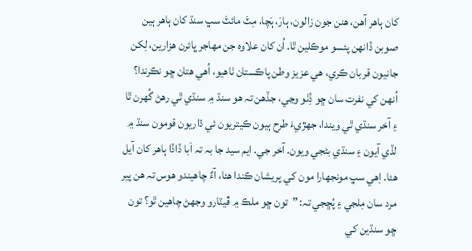کان ٻاهر آهن، هنن جون زالون، ٻارَ، ٻَچا، مِٽَ مائٽَ سڀ سنڌ کان ٻاهر ٻين صوبن ڏانھن پئسو موڪلين ٿا. اُن کان علاوہ جن مھاجر ڀائرن هزارين، لِکن جانيون قربان ڪري، هي عزيز وطن پاڪستان ٺاهيو، اُهي هتان ڇو نڪرندا؟ اُنھن کي نفرت سان ڇو ڏِٺو وڃي، جڏهن تہ هو سنڌ ۾ سنڌي ٿي رهڻ گُهرن ٿا ۽ آخر سنڌي ٿي ويندا، جهڙيءَ طرح ٻيون ڪيتريون ئي ڌاريون قومون سنڌ ۾ لڏي آيون ۽ سنڌي بڻجي ويون. آخر جي. ايم سيد جا بہ تہ اَبا ڏاڏا ٻاهر کان آيل هئا. اِهي سڀ مونجهارا مون کي پريشان ڪندا هئا، آءٌ چاهيندو هوس تہ هن پير مرد سان مِلجي ۽ پُڇجي تہ: ”تون ڇو ملڪ ۾ ڦيٽارو وجهڻ چاهين ٿو؟ تون ڇو سنڌين کي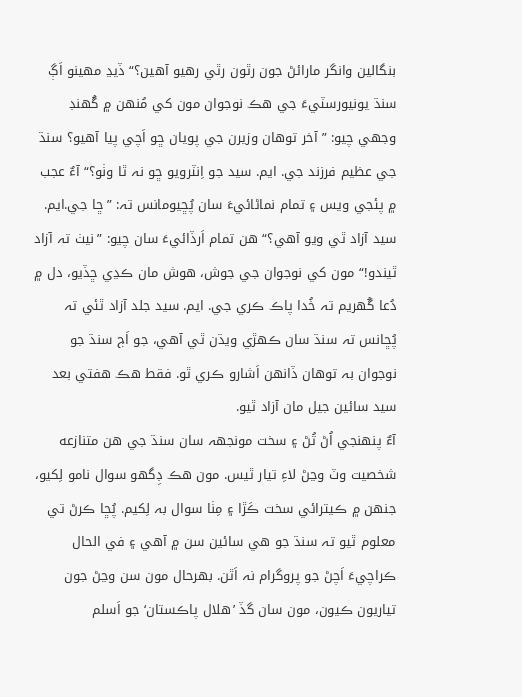بنگالين وانگر مارائڻ جون رٿون رٿي رهيو آهين؟“ ڏيڍ مھينو اَڳ سنڌ يونيورسٽيءَ جي هڪ نوجوان مون کي مُنھن ۾ گُهنڊ وجهي چيو: ”آخر توهان وزيرن جي پويان ڇو اَچي پيا آهيو؟ سنڌ جي عظيم فرزند جي. ايم. سيد جو اِنٽرويو ڇو نہ ٿا وٺو؟“ آءٌ عجب ۾ پئجي ويس ۽ تمام نماڻائيءَ سان پُڇيومانس تہ: ”ڇا جي.ايم. سيد آزاد ٿي ويو آهي؟“ هن تمام اَرڏائيءَ سان چيو: ”نيٺ تہ آزاد ٿيندو!“ مون کي نوجوان جي جوش، هوش مان ڪڍي ڇڏيو، دل ۾ دُعا گُهريم تہ خُدا پاڪ ڪري جي. ايم. سيد جلد آزاد ٿئي تہ پُڇانس تہ سنڌ سان ڪھڙي ويڌن ٿي آهي، جو اَڄ سنڌ جو نوجوان بہ توهان ڏانھن اَشارو ڪري ٿو. فقط هڪ هفتي بعد سيد سائين جيل مان آزاد ٿيو.
آءٌ پنھنجي اُڻ تُڻ ۽ سخت مونجهہ سان سنڌ جي هن متنازعه شخصيت وٽ وڃڻ لاءِ تيار ٿيس. مون هڪ ڊِگهو سوال نامو لِکيو، جنھن ۾ ڪيترائي سخت ڪَڙا ۽ مِٺا سوال بہ لِکيم. پُڇا ڪرڻ تي معلوم ٿيو تہ سنڌ جو هي سائين سن ۾ آهي ۽ في الحال ڪراچيءَ اَچڻ جو پروگرام نہ اَٿن. بھرحال مون سن وڃڻ جون تياريون ڪيون، مون سان گڏ ’هلال پاڪستان‘ جو اَسلم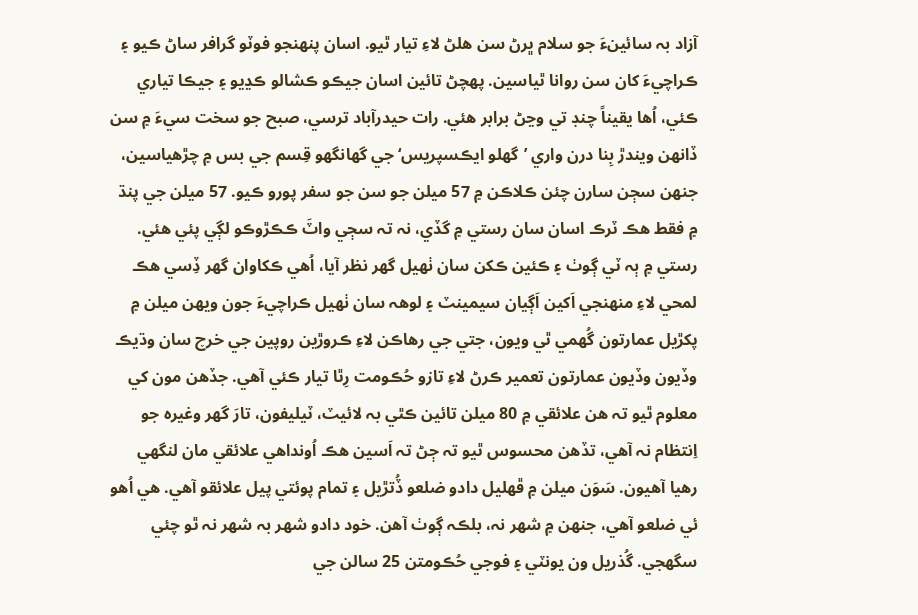آزاد بہ سائينءَ جو سلام ڀرڻ سن هلڻ لاءِ تيار ٿيو. اسان پنھنجو فوٽو گرافر ساڻ ڪيو ۽ ڪراچيءَ کان سن روانا ٿياسين. پھچڻ تائين اسان جيڪو ڪشالو ڪڍيو ۽ جيڪا تياري ڪئي، اُها يقيناً چنڊ تي وڃڻ برابر هئي. رات حيدرآباد ترسي، صبح جو سخت سيءَ ۾ سن ڏانھن ويندڙ بِنا درن واري ’گهلو ايڪسپريس‘ جي گهانگهو قِسم جي بس ۾ چڙهياسين، جنھن سڄن سارن چئن ڪلاڪن ۾ 57 ميلن جو سن جو سفر پورو ڪيو. 57 ميلن جي پنڌ ۾ فقط هڪ ٽرڪ اسان سان رستي ۾ گڏي، نہ تہ سڄي واٽَ ڪڪڙوڪو لڳي پئي هئي. رستي ۾ ٻہ ٽي ڳوٺ ۽ ڪئين ڪکن سان ٺھيل گهر نظر آيا، اُهي ڪکاوان گهر ڏِسي هڪ لمحي لاءِ منھنجي اَکين اَڳيان سيمينٽ ۽ لوھہ سان ٺھيل ڪراچيءَ جون ويھن ميلن ۾ پکڙيل عمارتون گُهمي ٿي ويون، جتي جي رهاڪن لاءِ ڪروڙين روپين جي خرچ سان وڌيڪ وڏيون وڏيون عمارتون تعمير ڪرڻ لاءِ تازو حُڪومت رِٿا تيار ڪئي آهي. جڏهن مون کي معلوم ٿيو تہ هن علائقي ۾ 80 ميلن تائين ڪٿي بہ لائيٽ، ٽيليفون، تارَ گهر وغيرہ جو اِنتظام نہ آهي، تڏهن محسوس ٿيو تہ ڄڻ تہ اَسين هڪ اُونداهي علائقي مان لنگهي رهيا آهيون. سَوَن ميلن ۾ ڦھليل دادو ضلعو ڏُتڙيل ۽ تمام پوئتي پيل علائقو آهي. هي اُهو ئي ضلعو آهي، جنھن ۾ شھر نہ، بلڪہ ڳوٺ آهن. خود دادو شھر بہ شھر نہ ٿو چئي سگهجي. گُذريل ون يونٽي ۽ فوجي حُڪومتن 25 سالن جي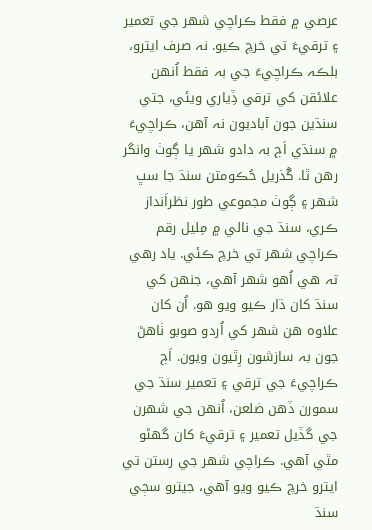عرصي ۾ فقط ڪراچي شھر جي تعمير ۽ ترقيءَ تي خرچ ڪيو. نہ صرف ايترو، بلڪہ ڪراچيءَ جي بہ فقط اُنھن علائقن کي ترقي ڏِياري ويئي، جتي سنڌين جون آباديون نہ آهن، ڪراچيءَ ۾ سنڌي اَڄ بہ دادو شھر يا ڳوٺ وانگر رهن ٿا. گُذريل حُڪومتن سنڌ جا سڀ شھر ۽ ڳوٺ مجموعي طور نظراَنداز ڪري، سنڌ جي نالي ۾ مِليل رقم ڪراچي شھر تي خرچ ڪئي. ياد رهي تہ هي اُهو شھر آهي، جنھن کي سنڌ کان ڌار ڪيو ويو هو. اُن کان علاوہ هن شھر کي اُردو صوبو ٺاهڻ جون بہ سازشون رِٿيون ويون. اَڄ ڪراچيءَ جي ترقي ۽ تعمير سنڌ جي سمورن ڏهن ضلعن، اُنھن جي شھرن جي گڏيل تعمير ۽ ترقيءَ کان گهڻو مٿي آهي. ڪراچي شھر جي رستن تي ايترو خرچ ڪيو ويو آهي، جيترو سڄي سنڌ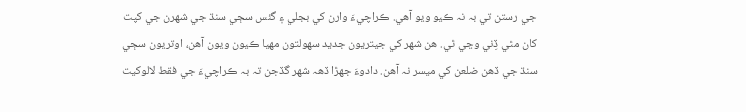جي رستن تي بہ نہ ڪيو ويو آهي. ڪراچيءَ وارن کي بجلي ۽ گئس سڄي سنڌ جي شھرن جي کپت کان مٿي ڏِني وڃي ٿي. هن شھر کي جيتريون جديد سھولتون مھيا ڪيون ويون آهن، اوتريون سڄي سنڌ جي ڏهن ضلعن کي ميسر نہ آهن. دادوءَ جھڙا ڏھہ شھر گڏجن تہ بہ ڪراچيءَ جي فقط لالوکيت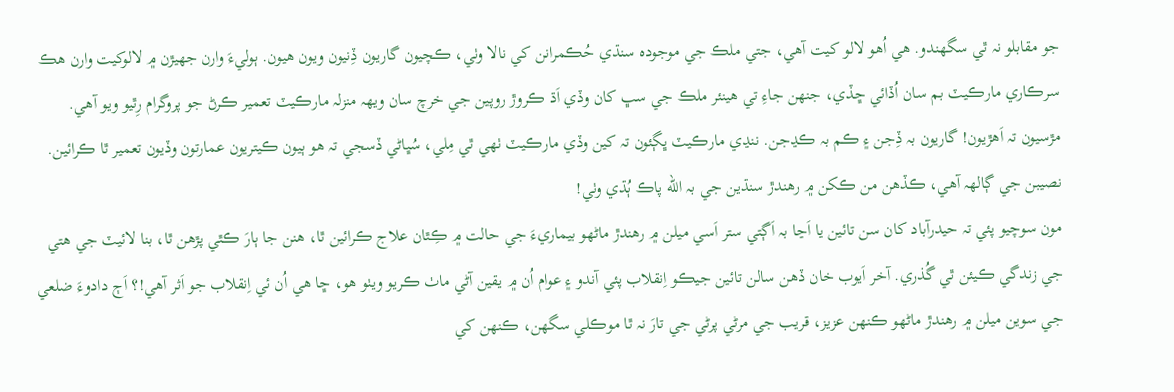جو مقابلو نہ ٿي سگهندو. هي اُهو لالو کيت آهي، جتي ملڪ جي موجودہ سنڌي حُڪمرانن کي نالا وٺي، ڪچيون گاريون ڏِنيون ويون هيون. ٻوليءَ وارن جهيڙن ۾ لالوکيت وارن هڪ سرڪاري مارڪيٽ بم سان اُڏائي ڇڏي، جنھن جاءِ تي هينئر ملڪ جي سڀ کان وڏي اَڌ ڪروڙ روپين جي خرچ سان ويھہ منزلہ مارڪيٽ تعمير ڪرڻ جو پروگرام رِٿيو ويو آهي. مڙسيون تہ اَهڙيون! گاريون بہ ڏِجن ۽ ڪم بہ ڪڍجن. ننڍي مارڪيٽ ڀڳئون تہ کين وڏي مارڪيٽ ٺھي ٿي مِلي، سُڀاڻي ڏسجي تہ هو ٻيون ڪيتريون عمارتون وڏيون تعمير ٿا ڪرائين. نصيبن جي ڳالھہ آهي، ڪڏهن من ڪکن ۾ رهندڙ سنڌين جي بہ الله پاڪ ٻُڌي وٺي!
مون سوچيو پئي تہ حيدرآباد کان سن تائين يا اَڃا بہ اَڳتي ستر اَسي ميلن ۾ رهندڙ ماڻھو بيماريءَ جي حالت ۾ ڪِٿان علاج ڪرائين ٿا، هنن جا ٻارَ ڪٿي پڙهن ٿا، بنا لائيٽ جي هتي جي زندگي ڪيئن ٿي گُذري. آخر اَيوب خان ڏهن سالن تائين جيڪو اِنقلاب پئي آندو ۽ عوام اُن ۾ يقين آڻي ماٺ ڪريو ويٺو هو، ڇا هي اُن ئي اِنقلاب جو اَثر آهي!؟ اَڄ دادوءَ ضلعي جي سوين ميلن ۾ رهندڙ ماڻھو ڪنھن عزيز، قريب جي مرڻي پرڻي جي تارَ نہ ٿا موڪلي سگهن، ڪنھن کي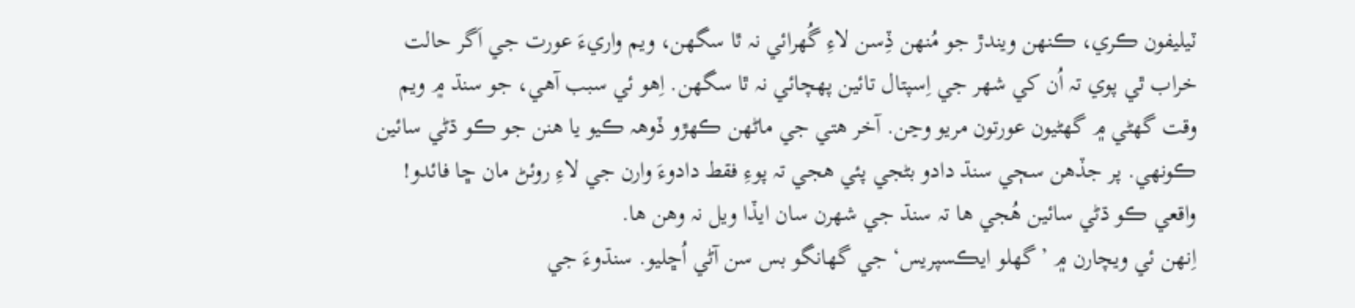ٽيليفون ڪري، ڪنھن ويندڙ جو مُنھن ڏِسن لاءِ گُهرائي نہ ٿا سگهن، ويم واريءَ عورت جي اَگر حالت خراب ٿي پوي تہ اُن کي شھر جي اِسپتال تائين پھچائي نہ ٿا سگهن. اِهو ئي سبب آهي، جو سنڌ ۾ ويم وقت گهڻي ۾ گهڻيون عورتون مريو وڃن. آخر هتي جي ماڻھن ڪھڙو ڏوھہ ڪيو يا هنن جو ڪو ڌڻي سائين ڪونھي. پر جڏهن سڄي سنڌ دادو بڻجي پئي هجي تہ پوءِ فقط دادوءَ وارن جي لاءِ روئڻ مان ڇا فائدو! واقعي ڪو ڌڻي سائين هُجي ها تہ سنڌ جي شھرن سان ايڏا ويل نہ وهن ها.
اِنھن ئي ويچارن ۾ ’گهلو ايڪسپريس‘ جي گهانگو بس سن آڻي اُڇليو. سنڌوءَ جي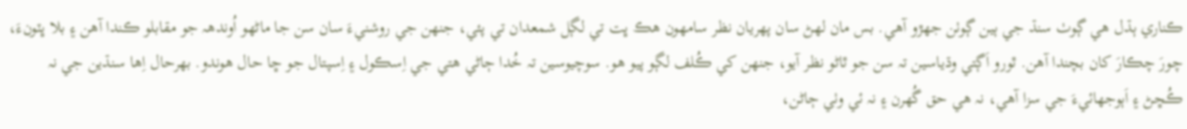ڪناري ٻڌل هي ڳوٺ سنڌ جي ٻين ڳوٺن جھڙو آهي. بس مان لھڻ سان پھريان نظر سامھون هڪ ڀت تي لڳل شمعدان تي پئي، جنھن جي روشنيءَ سان سن جا ماڻھو اُوندھہ جو مقابلو ڪندا آهن ۽ بلا ڀٽونءَ، چورَ چڪارَ کان بچندا آهن. ٿورو اَڳتي وڌياسين تہ سن جو ٿاڻو نظر آيو، جنھن کي ڪُلف لڳو پيو هو. سوچيوسين تہ خُدا ڄاڻي هتي جي اِسڪول ۽ اِسپتال جو ڇا حال هوندو. بھرحال اِها سنڌين جي نہ ڪُڇڻ ۽ اَٻوجهائيءَ جي سزا آهي، نہ هي حق گُهرن ۽ نہ ئي وٺي ڄاڻن،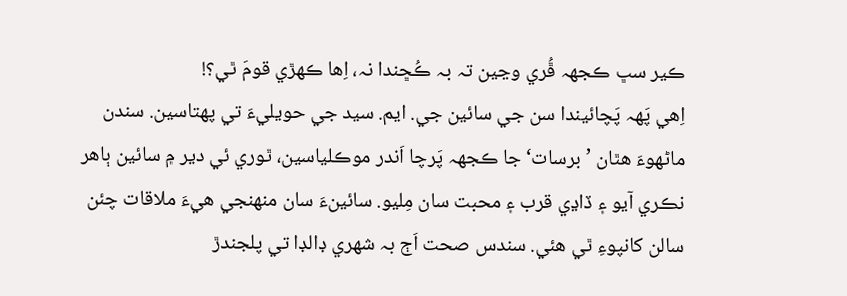ڪير سڀ ڪجهہ ڦُري وڃين تہ بہ ڪُڇندا نہ، اِها ڪھڙي قومَ ٿي؟!
اِهي پَھہ پَچائيندا سن جي سائين جي. ايم. سيد جي حويليءَ تي پھتاسين. سندن ماڻھوءَ هٿان ’برسات‘ جا ڪجهہ پَرچا اَندر موڪلياسين، ٿوري ئي دير ۾ سائين ٻاهر نڪري آيو ۽ ڏاڍي قرب ۽ محبت سان مِليو. سائينءَ سان منھنجي هيءَ ملاقات چئن سالن کانپوءِ ٿي هئي. سندس صحت اَڄ بہ شھري ڊالڊا تي پلجندڙ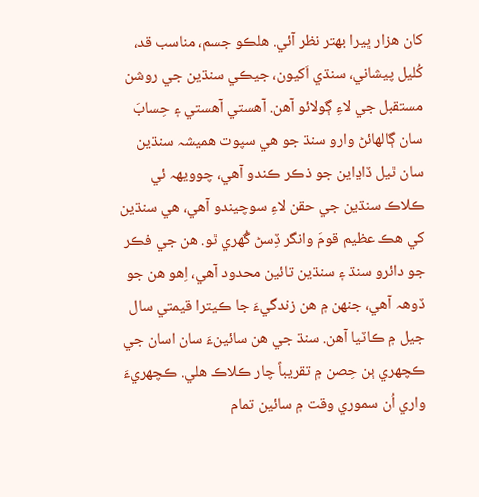کان هزار ڀيرا بھتر نظر آئي. هلڪو جسم، مناسب قد، کُليل پيشاني، سنڌي اَکيون، جيڪي سنڌين جي روشن مستقبل جي لاءِ ڳولائو آهن. آهستي آهستي ۽ حِسابَ سان ڳالھائڻ وارو سنڌ جو هي سپوت هميشہ سنڌين سان ٿيل ڏاڍاين جو ذڪر ڪندو آهي، چوويھہ ئي ڪلاڪ سنڌين جي حقن لاءِ سوچيندو آهي، هي سنڌين کي هڪ عظيم قومَ وانگر ڏِسڻ گُهري ٿو. هن جي فڪر جو دائرو سنڌ ۽ سنڌين تائين محدود آهي، اِهو هن جو ڏوھہ آهي، جنھن ۾ هن زندگيءَ جا ڪيترا قيمتي سال جيل ۾ ڪاٽيا آهن. سنڌ جي هن سائينءَ سان اسان جي ڪچھري ٻن حِصن ۾ تقريباً چار ڪلاڪ هلي. ڪچھريءَ واري اُن سموري وقت ۾ سائين تمام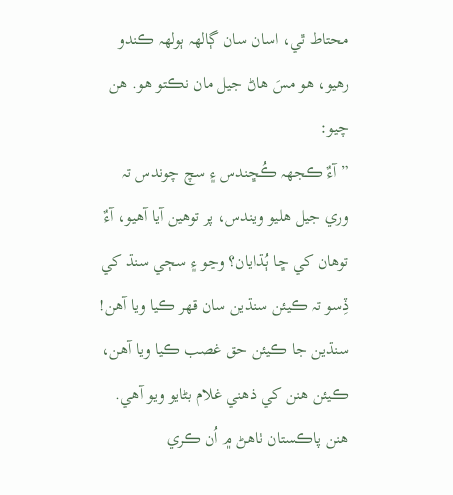محتاط ٿي، اسان سان ڳالھہ ٻولھہ ڪندو رهيو، هو مسَ هاڻ جيل مان نڪتو هو. هن چيو:
”آءٌ ڪجهہ ڪُڇندس ۽ سچ چوندس تہ وري جيل هليو ويندس، پر توهين آيا آهيو، آءٌ توهان کي ڇا ٻُڌايان؟ وڃو ۽ سڄي سنڌ کي ڏِسو تہ ڪيئن سنڌين سان قھر ڪيا ويا آهن! سنڌين جا ڪيئن حق غصب ڪيا ويا آهن، ڪيئن هنن کي ذهني غلام بڻايو ويو آهي. هنن پاڪستان ٺاهڻ ۾ اُن ڪري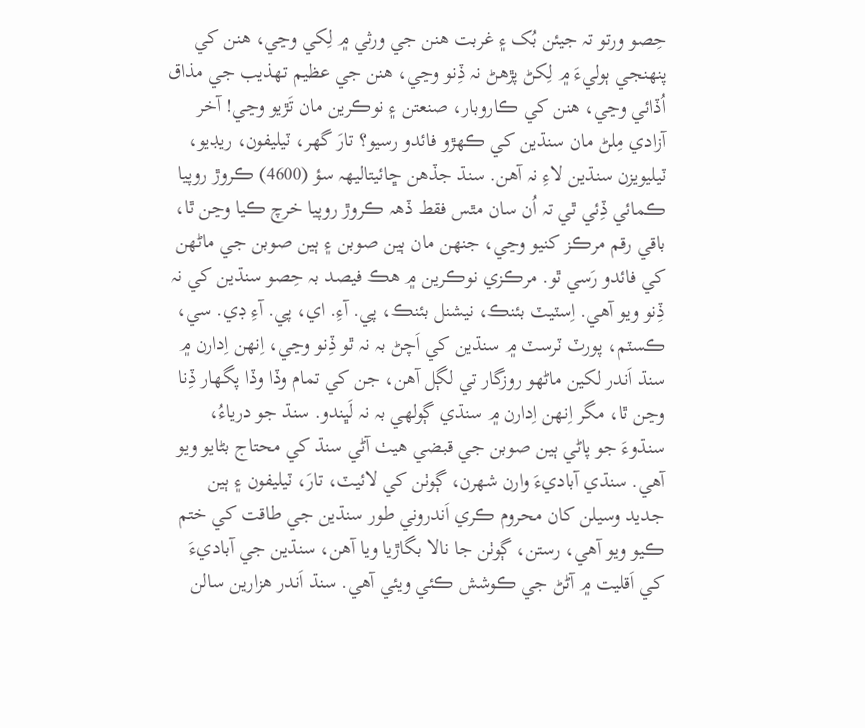حِصو ورتو تہ جيئن بُک ۽ غربت هنن جي ورثي ۾ لِکي وڃي، هنن کي پنھنجي ٻوليءَ ۾ لِکڻ پڙهڻ نہ ڏِنو وڃي، هنن جي عظيم تھذيب جي مذاق اُڏائي وڃي، هنن کي ڪاروبار، صنعتن ۽ نوڪرين مان تَڙيو وڃي! آخر آزادي مِلڻ مان سنڌين کي ڪھڙو فائدو رسيو؟ تارَ گهر، ٽيليفون، ريڊيو، ٽيليويزن سنڌين لاءِ نہ آهن. سنڌ جڏهن ڇائيتاليھہ سؤ (4600) ڪروڙ روپيا ڪمائي ڏِئي ٿي تہ اُن سان مٿس فقط ڏھہ ڪروڙ روپيا خرچ ڪيا وڃن ٿا، باقي رقم مرڪز کنيو وڃي، جنھن مان ٻين صوبن ۽ ٻين صوبن جي ماڻھن کي فائدو رَسي ٿو. مرڪزي نوڪرين ۾ هڪ فيصد بہ حِصو سنڌين کي نہ ڏِنو ويو آهي. اِسٽيٽ بئنڪ، نيشنل بئنڪ، پي. آءِ. اي، پي. آءِ ڊي. سي، ڪسٽم، پورٽ ٽرسٽ ۾ سنڌين کي اَچڻ بہ نہ ٿو ڏِنو وڃي، اِنھن اِدارن ۾ سنڌ اَندر لکين ماڻھو روزگار تي لڳل آهن، جن کي تمام وڏا وڏا پگهار ڏِنا وڃن ٿا، مگر اِنھن اِدارن ۾ سنڌي ڳولھي بہ نہ لَڀندو. سنڌ جو درياءُ، سنڌوءَ جو پاڻي ٻين صوبن جي قبضي هيٺ آڻي سنڌ کي محتاج بڻايو ويو آهي. سنڌي آباديءَ وارن شھرن، ڳوٺن کي لائيٽ، تارَ، ٽيليفون ۽ ٻين جديد وسيلن کان محروم ڪري اَندروني طور سنڌين جي طاقت کي ختم ڪيو ويو آهي، رستن، ڳوٺن جا نالا بگاڙيا ويا آهن، سنڌين جي آباديءَ کي اَقليت ۾ آڻڻ جي ڪوشش ڪئي ويئي آهي. سنڌ اَندر هزارين سالن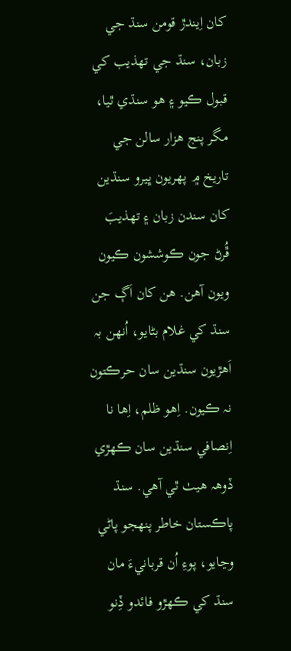کان اِيندڙ قومن سنڌ جي زبان، سنڌ جي تھذيب کي قبول ڪيو ۽ هو سنڌي ٿيا، مگر پنج هزار سالن جي تاريخ ۾ پھريون ڀيرو سنڌين کان سندن زبان ۽ تھذيبَ ڦُرڻ جون ڪوششون ڪيون ويون آهن. هن کان اَڳ جن سنڌ کي غلام بڻايو، اُنھن بہ اَهڙيون سنڌين سان حرڪتون نہ ڪيون. اِهو ظلم، اِها نا اِنصافي سنڌين سان ڪھڙي ڏوھہ هيٺ ٿي آهي. سنڌ پاڪستان خاطر پنھجو پاڻي وڃايو، پوءِ اُن قربانيءَ مان سنڌ کي ڪھڙو فائدو ڏِنو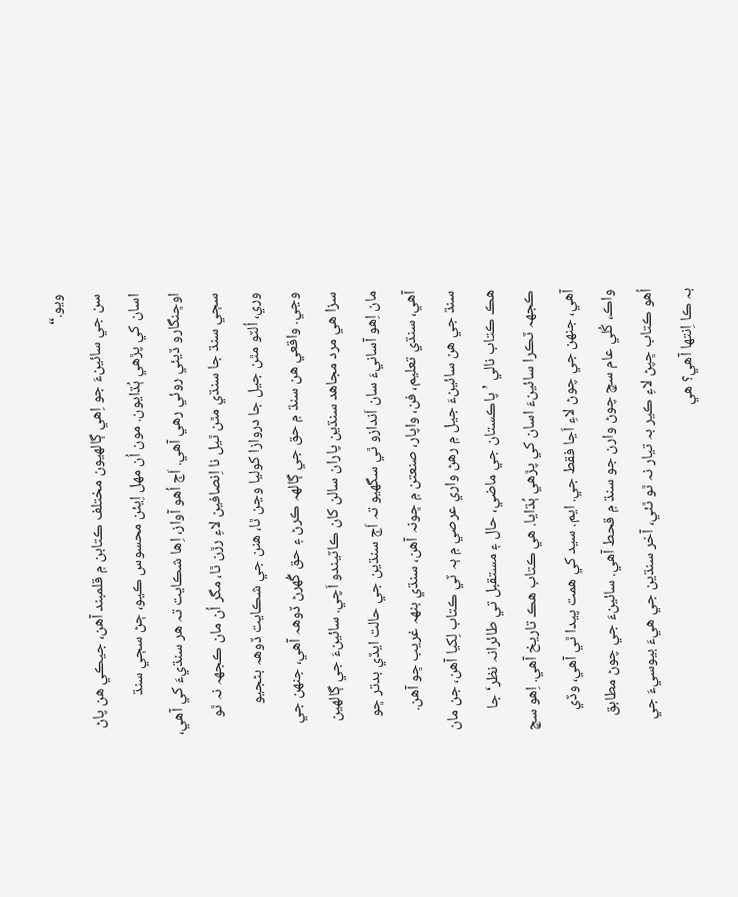ويو.“
سن جي سائينءَ جو اِهي ڳالھيون مختلف ڪتابن ۾ قلمبند آهن، جيڪي هن پاڻ اسان کي پڙهي ٻُڌايون. مون اُن مھل اِيئن محسوس ڪيو، ڄڻ سڄي سنڌ اوڇنگارو ڏيئي روئي رهي آهي. اَڄ اُهو آواز، اِها شڪايت تہ هر سنڌيءَ کي آهي، سڄي سنڌ جا سنڌي مٿن ٿيل نا اِنصافين لاءِ رڙن ٿا، مگر اُن مان ڪجهہ نہ ٿو وري، اُلٽو مٿن جيل جا دروازا کوليا وڃن ٿا، هنن جي شڪايت ڏوھہ بڻجيو وڃي. واقعي هن سنڌ ۾ حق جي ڳالھہ ڪرڻ ۽ حق گُهرڻ ڏوھہ آهي، جنھن جي سزا هي مرد مجاهد سنڌين پاران سالن کان ڪاٽيندو اَچي. سائينءَ جي ڳالھين مان اِهو آسانيءَ سان اَندازو ٿي سگهيو تہ اَڄ سنڌين جي حالت ايڏي بدتر ڇو آهي، سنڌي تعليم، فن، واپار، صنعتن ۾ ڇونہ آهن، سنڌي بنھہ غريب ڇو آهن.
سنڌ جي هن سائينءَ جيل ۾ رهڻ واري عرصي ۾ ٻہ ٽي ڪتاب لِکيا آهن، جن مان هڪ ڪتاب نالي ’پاڪستان جي ماضي، حال ۽ مستقبل تي طائرانہ نظر‘ جا ڪجهہ ٽڪرا سائينءَ اسان کي پڙهي ٻُڌايا. هي ڪتاب هڪ تاريخ آهي. اِهو سچ آهي، جنھن جي چوڻ لاءِ اَڃا فقط جي. ايم. سيد کي همت پيدا ٿي آهي، وڏي واڪ، کُلي عام سچ چوڻ وارن جو سنڌ ۾ قحط آهي. سائينءَ جي چوڻ مطابق اُهو ڪتاب ڇپڻ لاءِ ڪير بہ تيار نہ ٿو ٿئي، آخر سنڌين جي هيءَ بيوسيءَ جي بہ ڪا اِنتھا آهي؟ هي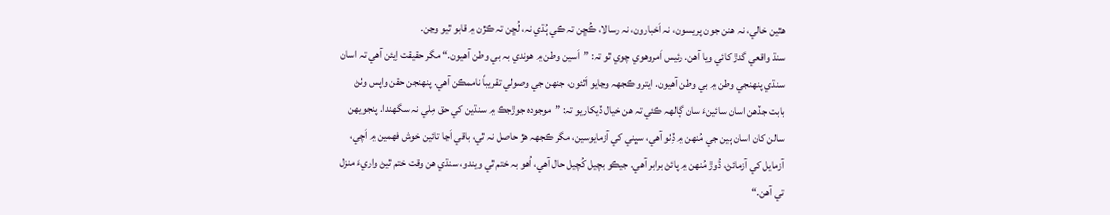هٿين خالي، نہ هنن جون پريسون، نہ اَخبارون، نہ رسالا، ڪُڇن تہ ڪي ٻُڌي نہ، لُڇن تہ ڪڙن ۾ قابو ٿيو وڃن.
سنڌ واقعي گدڙ کائي ويا آهن. رئيس اَمروهوي چوي ٿو تہ: ”اَسين وطن ۾ هوندي بہ بي وطن آهيون.“ مگر حقيقت اِيئن آهي تہ اسان سنڌي پنھنجي وطن ۾ بي وطن آهيون. ايترو ڪجهہ وڃايو اَٿئون، جنھن جي وصولي تقريباً ناممڪن آهي. پنھنجن حقن واپس وٺڻ بابت جڏهن اسان سائينءَ سان ڳالھہ ڪئي تہ هن خيال ڏيکاريو تہ: ”موجودہ جوڙجڪ ۾ سنڌين کي حق مِلي نہ سگهندا. پنجويھن سالن کان اسان ٻين جي مُنھن ۾ ڏِٺو آهي، سڀني کي آزمايوسين، مگر ڪجهہ هڙ حاصل نہ ٿي، باقي اَڃا تائين خوش فھمين ۾ اَچي، آزمايل کي آزمائڻ، ڌُوڙ مُنھن ۾ پائڻ برابر آهي. جيڪو بچيل کُچيل حال آهي، اُهو بہ ختم ٿي ويندو، سنڌي هن وقت ختم ٿيڻ واريءَ منزل تي آهن.“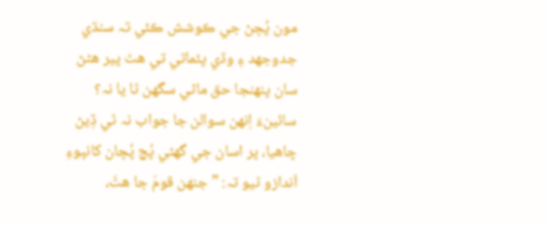مون پُڇڻ جي ڪوشش ڪئي تہ سنڌي جدوجھد ۽ وڏي پئماتي تي هٿ پير هڻڻ سان پنھنجا حق ماڻي سگهن ٿا يا نہ؟ سائينءَ اِنھن سوالن جا جواب نہ ٿي ڏِيڻ چاهيا، پر اسان جي گهڻي پُڇ پُڇان کانپوءِ اَندازو ٿيو تہ: ”جنھن قومَ جا هٿَ،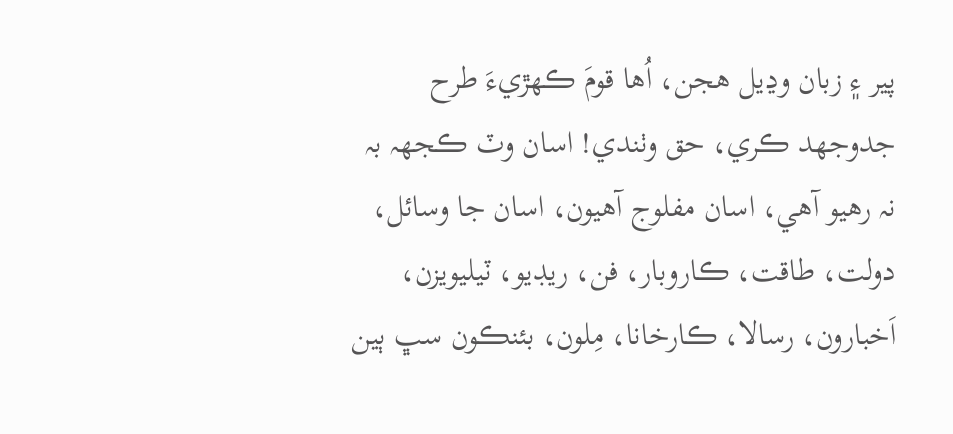پير ۽ زبان وڍيل هجن، اُها قومَ ڪھڙيءَ طرح جدوجھد ڪري، حق وٺندي! اسان وٽ ڪجهہ بہ نہ رهيو آهي، اسان مفلوج آهيون، اسان جا وسائل، دولت، طاقت، ڪاروبار، فن، ريڊيو، ٽيليويزن، اَخبارون، رسالا، ڪارخانا، مِلون، بئنڪون سڀ ٻين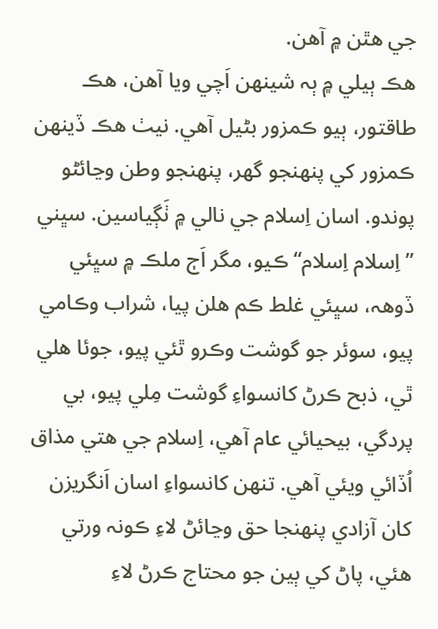جي هٿن ۾ آهن.
هڪ ٻيلي ۾ ٻہ شينھن اَچي ويا آهن، هڪ طاقتور، ٻيو ڪمزور بڻيل آهي. نيٺ هڪ ڏينھن ڪمزور کي پنھنجو گهر، پنھنجو وطن وڃائڻو پوندو. اسان اِسلام جي نالي ۾ ٺَڳياسين. سڀني ”اِسلام اِسلام“ ڪيو، مگر اَڄ ملڪ ۾ سڀئي ڏوھہ، سڀئي غلط ڪم هلن پيا، شراب وڪامي پيو، سوئر جو گوشت وڪرو ٿئي پيو، جوئا هلي ٿي، ذبح ڪرڻ کانسواءِ گوشت مِلي پيو، بي پردگي، بيحيائي عام آهي، اِسلام جي هتي مذاق اُڏائي ويئي آهي. تنھن کانسواءِ اسان اَنگريزن کان آزادي پنھنجا حق وڃائڻ لاءِ ڪونہ ورتي هئي، پاڻ کي ٻين جو محتاج ڪرڻ لاءِ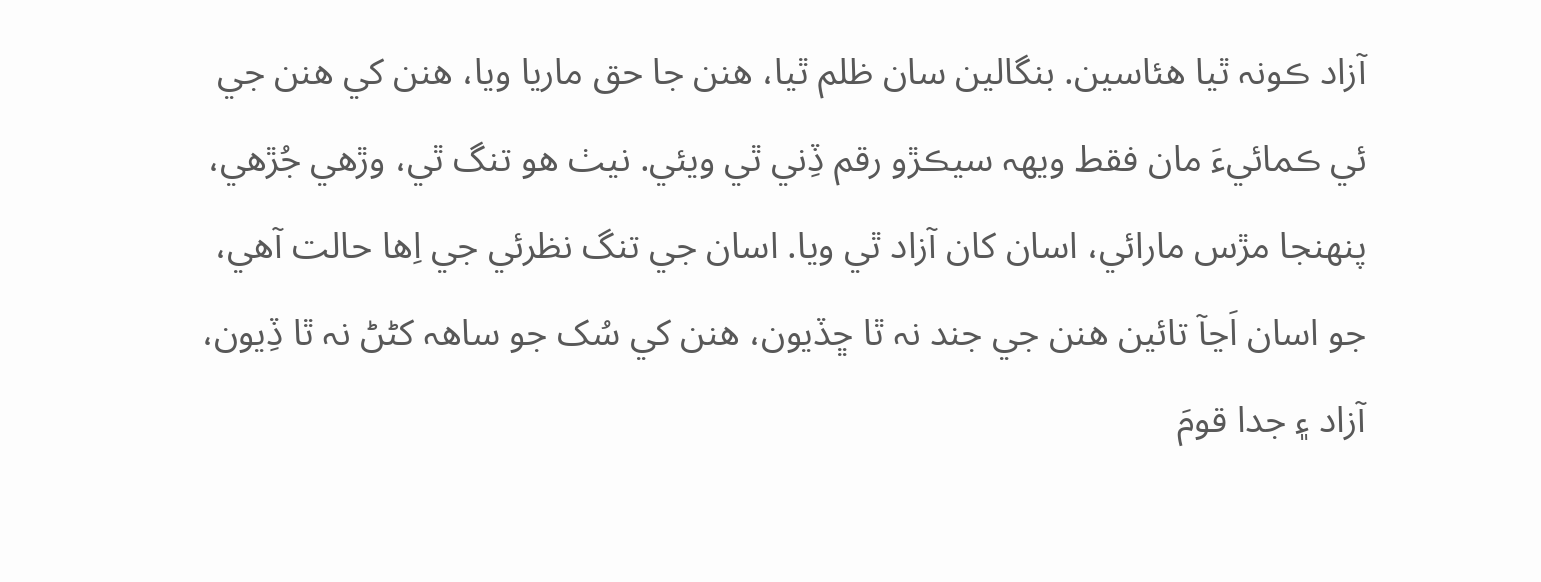آزاد ڪونہ ٿيا هئاسين. بنگالين سان ظلم ٿيا، هنن جا حق ماريا ويا، هنن کي هنن جي ئي ڪمائيءَ مان فقط ويھہ سيڪڙو رقم ڏِني ٿي ويئي. نيٺ هو تنگ ٿي، وڙهي جُڙهي، پنھنجا مڙس مارائي، اسان کان آزاد ٿي ويا. اسان جي تنگ نظرئي جي اِها حالت آهي، جو اسان اَڃآ تائين هنن جي جند نہ ٿا ڇڏيون، هنن کي سُک جو ساھہ کڻڻ نہ ٿا ڏِيون، آزاد ۽ جدا قومَ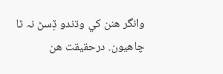وانگر هنن کي وڌندو ڏِسڻ نہ ٿا چاهيون. درحقيقت هن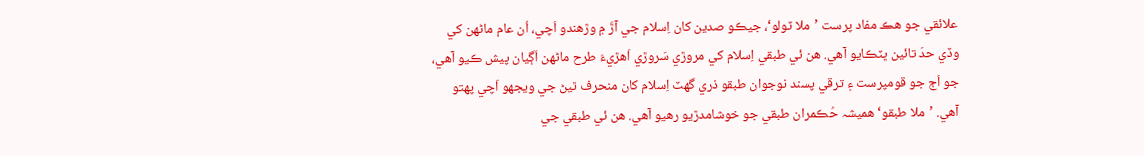علائقي جو هڪ مفاد پرست ’ملا ٽولو‘، جيڪو صدين کان اِسلام جي آڙَ ۾ وڙهندو اَچي، اُن عام ماڻھن کي وڏي حدَ تائين ڀٽڪايو آهي. هن ئي طبقي اِسلام کي مروڙي سَروڙي اَهڙيءَ طرح ماڻھن اَڳيان پيش ڪيو آهي، جو اَڄ جو قومپرست ۽ ترقي پسند نوجوان طبقو ذري گهٽ اِسلام کان منحرف ٿيڻ جي ويجهو اَچي پھتو آهي. ’ملا طبقو‘ هميشہ حُڪمران طبقي جو خوشامدڙيو رهيو آهي. هن ئي طبقي جي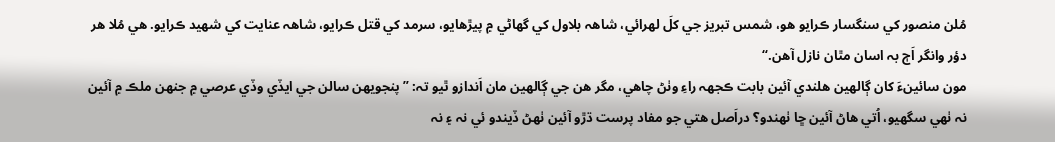مُلن منصور کي سنگسار ڪرايو هو، شمس تبريز جي کلَ لھرائي، شاھہ بلاول کي گهاڻي ۾ پيڙهايو، سرمد کي قتل ڪرايو، شاھہ عنايت کي شھيد ڪرايو. هي مُلا هر دؤر وانگر اَڄ بہ اسان مٿان نازل آهن.“
مون سائينءَ کان ڳالھين هلندي آئين بابت ڪجهہ راءِ وٺڻ چاهي، مگر هن جي ڳالھين مان اَندازو ٿيو تہ: ”پنجويھن سالن جي ايڏي وڏي عرصي ۾ جنھن ملڪ ۾ آئين نہ ٺھي سگهيو، اُتي هاڻ آئين ڇا ٺھندو؟ دراَصل هتي جو مفاد پرست ڌڙو آئين ٺھڻ ڏيندو ئي نہ ۽ نہ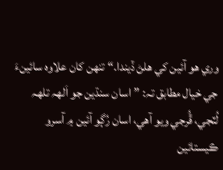وري هو آئين کي هلڻ ڏيندا.“ تنھن کان علاوہ سائينءَ جي خيال مطابق تہ: ”اسان سنڌين جو اَلھہ تلھہ لُٽجي، ڦُرجي ويو آهي، اسان رُڳو آئين ۾ آسرو ڪيستائين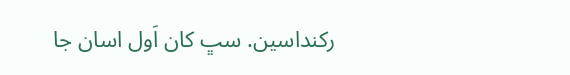رکنداسين. سڀ کان اَول اسان جا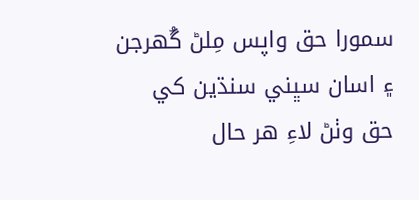سمورا حق واپس مِلڻ گُهرجن ۽ اسان سڀني سنڌين کي حق وٺڻ لاءِ هر حال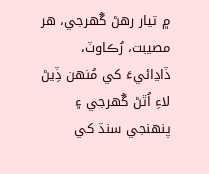۾ تيار رهڻ گُهرجي، هر مصيبت، رُڪاوٽ، ڏاڍائيءَ کي مُنھن ڏِيڻ لاءِ اُٿڻ گُهرجي ۽ پنھنجي سنڌ کي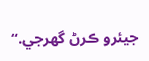جيئرو ڪرڻ گهرجي.“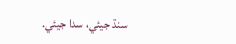سنڌ جيئي، سدا جيئي.